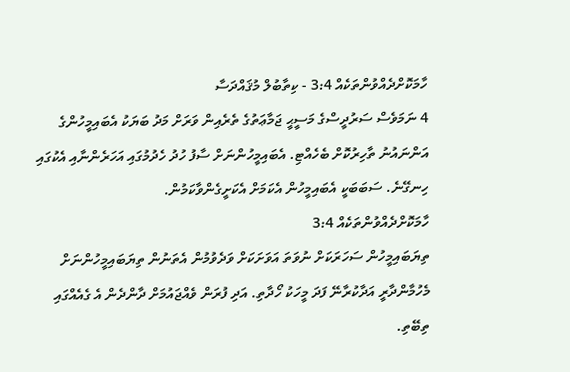ހާމަކޮށްދެއްވުންތަކެއް 3:4 - ކިތާބުލް މުޤައްދަސާ
4 ނަމަވެސް ސަރުދީސްގެ މަސީޙީ ޖަމާޢަތުގެ ތެރެއިން ވަރަށް މަދު ބަޔަކު އެބައިމީހުންގެ އަންނައުނު ތާހިރުކޮށް ބެހެއްޓި. އެބައިމީހުންނަށް ސާފު ހުދު ހެދުމުގައި އަހަރެންނާއި އެކުގައި ހިނގޭނެ. ސަބަބަކީ އެބައިމީހުން އެކަމަށް އެކަށީގެންވާކަމުން.
ހާމަކޮށްދެއްވުންތަކެއް 3:4
ތިޔަބައިމީހުން ސަހަރަކަށް ނުވަތަ އަވަށަކަށް ވަދެވުމުން އެތަނުން ތިޔަބައިމީހުންނަށް މެހުމާންދާރީ އަދާކުރާނޭ ފަދަ މީހަކު ހޯދާތި. އަދި ފުރަން ވެއްޖައުމަށް ދާންދެން އެ ގެއެއްގައި ތިބޭތި.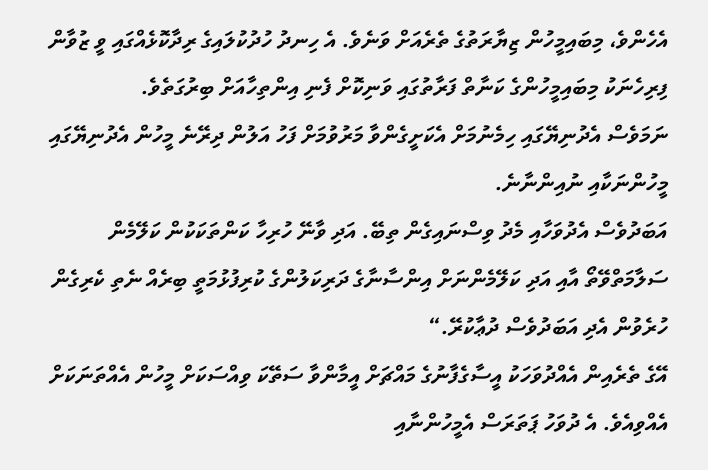އެހެންވެ، މިބައިމީހުން ޒިޔާރަތުގެ ތެރެއަށް ވަނެވެ. އެ ހިނދު ހުދުކުލައިގެ ރިދާކޮޅެއްގައި ވީ ޒުވާން ފިރިހެނަކު މިބައިމީހުންގެ ކަނާތް ފަރާތުގައި ވަނިކޮށް ފެނި އިންތިހާއަށް ބިރުގަތެވެ.
ނަމަވެސް އެދުނިޔޭގައި ހިމެނުމަށް އެކަށީގެންވާ މަރުވުމަށް ފަހު އަލުން ދިރޭނެ މީހުން އެދުނިޔޭގައި މީހުންނަކާއި ނުއިންނާނެ.
އަބަދުވެސް އެދުވަހާއި މެދު ވިސްނައިގެން ތިބޭ. އަދި ވާނޭ ހުރިހާ ކަންތަކަކުން ކަލޭމެން ސަލާމަތްވޭތޯ އާއި އަދި ކަލޭމެންނަށް އިންސާނާގެ ދަރިކަލުންގެ ކުރިފުޅުމަތީ ބިރެއް ނެތި ކެރިގެން ހުރެވުން އެދި އަބަދުވެސް ދުޢާކުރޭ.“
އޭގެ ތެރެއިން އެއްދުވަހަކު އީސާގެފާނުގެ މައްޗަށް އީމާންވާ ސަތޭކަ ވިއްސަކަށް މީހުން އެއްތަނަކަށް އެއްވިއެވެ. އެ ދުވަހު ޕަތަރަސް އެމީހުންނާއި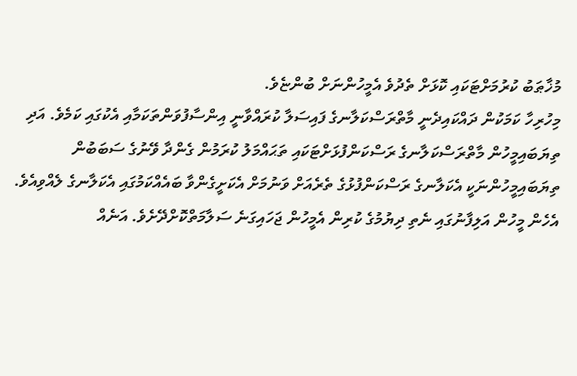މުޚާޠަބު ކުރުމަށްޓަކައި ކޮޅަށް ތެދުވެ އެމީހުންނަށް ބުންޏެވެ.
މިހުރިހާ ކަމަކުން ދައްކައިދެނީ މާތްރަސްކަލާނގެ ފައިސަލާ ކުރައްވާނީ އިންސާފުވަންތަކަމާއި އެކުގައި ކަމެވެ. އަދި ތިޔަބައިމީހުން މާތްރަސްކަލާނގެ ރަސްކަންފުޅަށްޓަކައި ތަޙައްމަލު ކުރަމުން ގެންދާ ވޭނުގެ ސަބަބުން ތިޔަބައިމީހުންނަކީ އެކަލާނގެ ރަސްކަންފުޅުގެ ތެރެއަށް ވަނުމަށް އެކަށީގެންވާ ބައެއްކަމުގައި އެކަލާނގެ ލެއްވިއެވެ.
އެހެން މީހުން އަލިފާނުގައި ނެތި ދިޔުމުގެ ކުރިން އެމީހުން ޖަހައިގަނެ ސަލާމަތްކޮށްދޭށެވެ. އަނެއް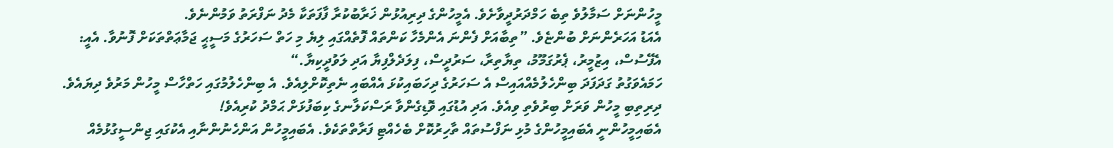މީހުންނަށް ސަމާލުވެ ތިބެ ހަމްދަރުދީވާށެވެ. އެމީހުންގެ ދިރިއުޅުން ޚަރާބުކުރާ ފާފަތަކާ މެދު ނަފްރަތު ވަމުންނެވެ.
އެއަޑު އަހަރެންނަށް ބުންޏެވެ. ”ތިބާއަށް ފެންނަ އެންމެހާ ކަންތައް ފޮތެއްގައި ލިޔެ މި ހަތް ސަހަރުގެ މަސީޙީ ޖަމާޢަތްތަކަށް ފޮނުވާ. އެއީ: އެފޭސުސް، އިޒުމީރު، ޕެރުގަމޫމު، ތިޔާތިރާ، ސަރުދީސް، ފިލަދެލްފިޔާ އަދި ލަވުދީކިޔާ.“
ހަމައެވަގުތު ގަދަފަދަ ބިންހެލުމެއްއައިސް އެ ސަހަރުގެ ދިހަބައިކުޅަ އެއްބައި ނެތިކޮށްލިއެވެ. އެ ބިންހެލުމުގައި ހަތްހާސް މީހުން މަރުވެ ދިޔައެވެ. ދިރިތިބި މީހުން ވަރަށް ބިރުވެތި ވިއެވެ. އަދި އުޑުގައި ވޮޑިގެންވާ ރަސްކަލާނގެ ކިބަފުޅަށް ޙަމްދު ކުރިއެވެ!
އެބައިމީހުންނީ އެބައިމީހުންގެ މުޅި ނަފްސުތައް ތާހިރުކޮށް ބެހެއްޓި ފަރާތްތަކެވެ. އެބައިމީހުން އަންހެނުންނާއި އެކުގައި ޖިންސީގުޅުމެއް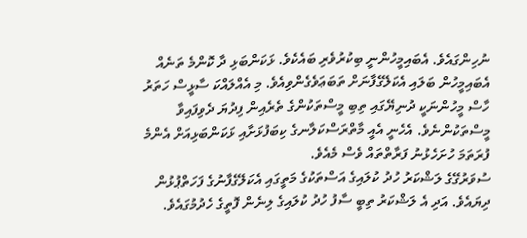ނުހިންގައެވެ. އެބައިމީހުންނީ ބިކުރުވެރި ބައެކެވެ. ޅަކަންބަޅި ދާ ކޮންމެ ތަނެއް އެބައިމީހުން ބަލައި އެކަލޭގެފާނަށް ތަބަޢަވެގެންވިއެވެ. މި އެއްލައްކަ ސާޅީސް ހަތަރު ހާސް މީހުންނަކީ ދުނިޔޭގައި ތިބި މީސްތަކުންގެ ތެރެއިން ފިދުޔަ ދެވިފައިވާ މީސްތަކުންނެވެ. އެހެނީ އެއީ މާތްރަސްކަލާނގެ ކިބަފުޅަށާއި ޅަކަންބަޅިއަށް އެންމެ ފުރަތަމަ ހުށަހެޅުނު ފަރާތްތައް ވެސް މެއެވެ.
ސުވަރުގޭގެ ލަޝްކަރު ހުދު ކުލައިގެ އަސްތަކުގެ މަތީގައި އެކަލޭގެފާނުގެ ފަހަތްޕުޅުން ދިޔައެވެ. އަދި އެ ލަޝްކަރު ތިބީ ސާފު ހުދު ކުލައިގެ ލިނެން ފޮތީގެ ހެދުމުގައެވެ.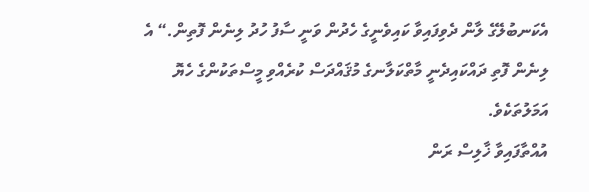އެކަނބުލޭގެ ލާން ދެވިފައިވާ ކައިވެނީގެ ހެދުން ވަނީ ސާފު ހުދު ލިނެން ފޮތިން.“ އެ ލިނެން ފޮތި ދައްކައިދެނީ މާތްކަލާނގެ މުޤައްދަސް ކުރެއްވި މީސްތަކުންގެ ހެޔޮ އަމަލުތަކެވެ.
އުއްތާފައިވާ ޚާލިސް ރަން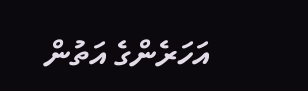އަހަރެންގެ އަތުން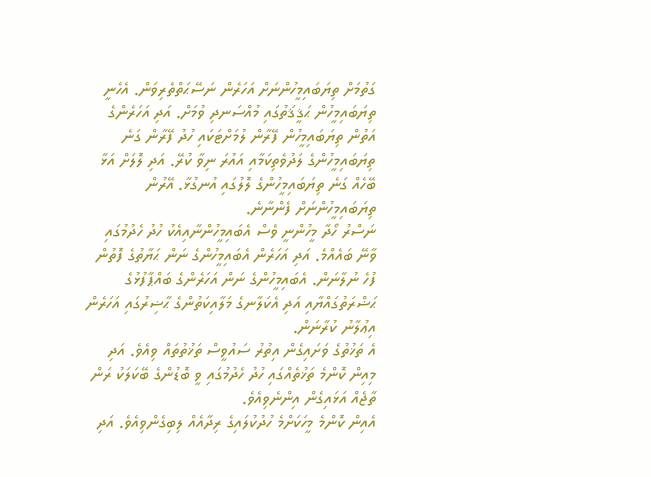ގަތުމަށް ތިޔަބައިމީހުންނަށް އަހަރެން ނަސޭޙަތްތެރިވަން. އެހެނީ ތިޔަބައިމީހުން ޙަޤީޤަތުގައި މުއްސަނދި ވުމަށް. އަދި އަހަރެންގެ އަތުން ތިޔަބައިމީހުން ފޭރާން ލުމަށްޓަކައި ހުދު ފޭރާން ގަނެ ތިޔަބައިމީހުންގެ ލަދުވެތިކަމާއި އައުރަ ނިވާ ކުރޭ. އަދި ލޮލަށް އަޅާ ބޭހެއް ގަނެ ތިޔަބައިމީހުންގެ ލޮލުގައި އުނގުޅާ. އޭރުން ތިޔަބައިމީހުންނަށް ފެންނާނެ.
ނަސްރު ހޯދާ މީހުންނީ ވެސް އެބައިމީހުންނާއިއެކު ހުދު ހެދުމުގައި ވާނޭ ބައެއްމެ. އަދި އަހަރެން އެބައިމީހުންގެ ނަން ޙަޔާތުގެ ފޮތުން ފުހެ ނުލާނަން. އެބައިމީހުންގެ ނަން އަހަރެންގެ ބައްޕާފުޅުގެ ޙަޟްރަތުގައްޔާއި އަދި އެކަލާނގެ މަލާއިކަތުންގެ ޙާޟިރުގައި އަހަރެން އިޢުލާނު ކުރާނަން.
އެ ތަޚުތުގެ ވަށައިގެން އިތުރު ސައުވީސް ތަޚުތުތައް ވިއެވެ. އަދި މިއިން ކޮންމެ ތަޚުތެއްގައި ހުދު ހެދުމުގައި ވީ ބޮޑުންގެ ބޭކަލަކު ރަން ތާޖެއް އަޅައިގެން އިންނެވިއެވެ.
އެއިން ކޮންމެ މީހަކަށްމެ ހުދުކުލައިގެ ރިދާއެއް ލިބިގެންވިއެވެ. އަދި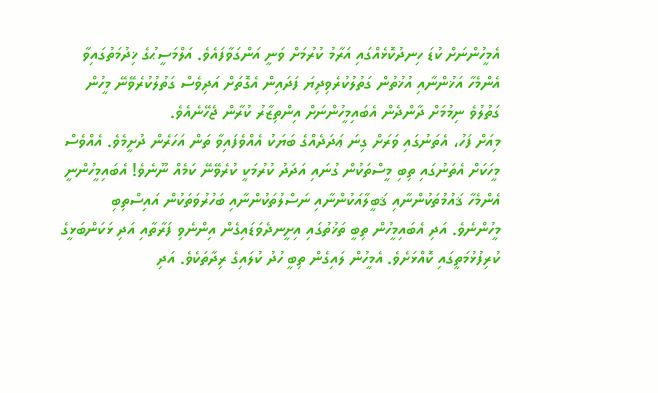އެމީހުންނަށް ކުޑަ ހިނދުކޮޅެއްގައި އަރާމު ކުރުމަށް ވަނީ އަންގަވާފައެވެ. އަލްމަސީޙުގެ ޚިދުމަތުގައިވާ އެންމެހާ އަޚުންނާއި އުޚުތުން ގަތުލުކުރެވިދިޔަ ފަދައިން އެގޮތަށް އަދިވެސް ގަތުލުކުރެވޭނޭ މީހުން ގަތުލުވެ ނިމުމަށް ދާންދެން އެބައިމީހުންނަށް އިންތިޒާރު ކުރާން ޖެހޭނެއެވެ.
މިއަށް ފަހު، އެތަނުގައި ވަރަށް ގިނަ ޢަދަދެއްގެ ބަޔަކު އެއްވެފައިވާ ތަން އަހަރެން ދުށީމެވެ. އެއްވެސް މީހަކަށް އެތަނުގައި ތިބި މީސްތަކުން ގުނައި އަދަދު ކުރުމަކީ ކުރެވޭނޭ ކަމެއް ނޫނެވެ! އެބައިމީހުންނީ އެންމެހާ ޤައުމުތަކުންނާއި ޤަބީލާއަކުންނާއި ނަސްލުތަކުންނާއި ބަހުރުވަތަކުން އައިސްތިބި މީހުންނެވެ. އަދި އެބައިމީހުން ތިބީ ތަޚުތުގައި އިށީނދެވަޑައިގެން އިންނެވި ފަރާތާއި އަދި ޅަކަންބަޅީގެ ކުރިފުޅުމަތީގައި ކޮއްޅަށެވެ. އެމީހުން ލައިގެން ތިބީ ހުދު ކުލައިގެ ރިދާތަކެވެ. އަދި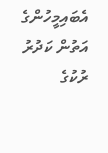އެބައިމީހުންގެ އަތުން ކަދުރު ރުކުގެ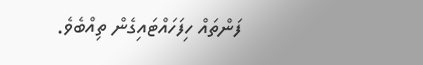ފަންތައް ހިފަހައްޓައިގެން ތިއްބެވެ.